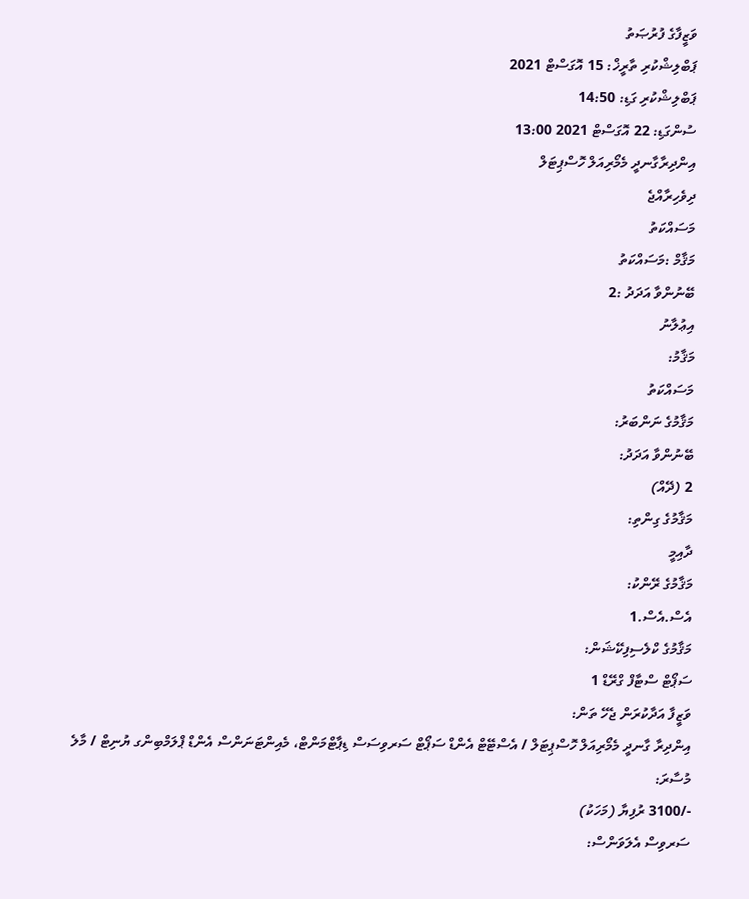ވަޒީފާގެ ފުރުޞަތު
ޕަބްލިޝްކުރި ތާރީޚް: 15 އޮގަސްޓް 2021
ޕަބްލިޝްކުރި ގަޑި: 14:50
ސުންގަޑި: 22 އޮގަސްޓް 2021 13:00
އިންދިރާގާނދީ މެމޯރިއަލް ހޮސްޕިޓަލް
ދިވެހިރާއްޖެ
މަސައްކަތު
މަޤާމް :މަސައްކަތު
ބޭނުންވާ އަދަދު :2
އިޢުލާނު
މަޤާމު:
މަސައްކަތު
މަޤާމުގެ ނަންބަރު:
ބޭނުންވާ އަދަދު:
2 (ދޭއް)
މަޤާމުގެ ގިންތި:
ދާއިމީ
މަޤާމުގެ ރޭންކު:
އެސް.އެސް.1
މަޤާމުގެ ކްލެސިފިކޭޝަން:
ސަޕޯޓް ސްޓާފް ގްރޭޑް 1
ވަޒީފާ އަދާކުރަން ޖެހޭ ތަން:
އިންދިރާ ގާނދީ މެމޯރިއަލް ހޮސްޕިޓަލް / އެސްޓޭޓް އެންޑް ސަޕޯޓް ސަރވިސަސް ޑިޕާޓްމަންޓް، މެއިންޓަނަންސް އެންޑް ޕްލަމްބިންގ ޔުނިޓް / މާލެ
މުސާރަ:
-/3100 ރުފިޔާ (މަހަކު)
ސަރވިސް އެލަވަންސް: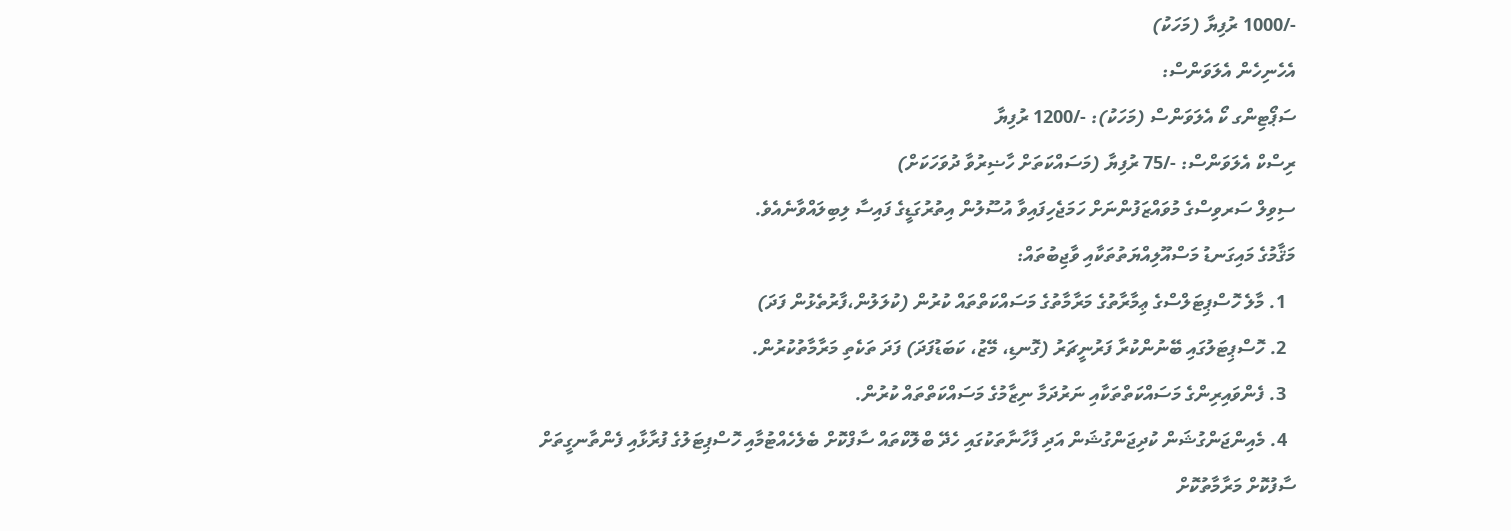-/1000 ރުފިޔާ (މަހަކު)
އެހެނިހެން އެލަވަންސް:
ސަޕޯޓިންގ ކޯ އެލަވަންސް (މަހަކު): -/1200 ރުފިޔާ
ރިސްކް އެލަވަންސް: -/75 ރުފިޔާ (މަސައްކަތަށް ހާޟިރުވާ ދުވަހަކަށް)
ސިވިލް ސަރވިސްގެ މުވައްޒަފުންނަށް ހަމަޖެހިފައިވާ އުސޫލުން އިތުރުގަޑީގެ ފައިސާ ލިބިލައްވާނެއެވެ.
މަޤާމުގެ މައިގަނޑު މަސްއޫލިއްޔަތުތަކާއި ވާޖިބުތައް:
  1. މާލެ ހޮސްޕިޓަލްސްގެ ޢިމާރާތުގެ މަރާމާތުގެ މަސައްކަތްތައް ކުރުން (ކުލަލުން،ފާރުތެޅުން ފަދަ)
  2. ހޮސްޕިޓަލުގައި ބޭނުންކުރާ ފަރުނީޗަރު (ގޮނޑި، މޭޒު، ކަބަޑުފަދަ) ފަދަ ތަކެތި މަރާމާތުކުރުން.
  3. ފެންވައިރިންގެ މަސައްކަތްތަކާއި ނަރުދަމާ ނިޒާމުގެ މަސައްކަތްތައް ކުރުން.
  4. މެއިންޖަންގުޝަން ކުދިޖަންގުޝަން އަދި ފާހާނާތަކުގައި ހެދޭ ބްލޮކްތައް ސާފްކޮށް ބެލެހެއްޓުމާއި ހޮސްޕިޓަލުގެ ފުރާޅާއި ފެންތާނގީތަށް ސާފުކޮށް މަރާމާތުކޮށް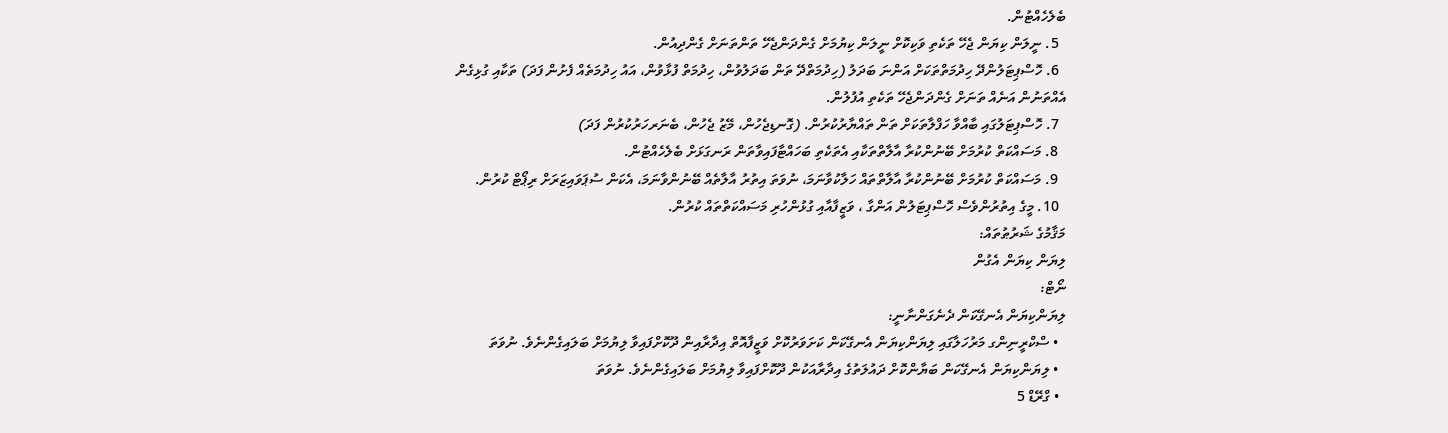ބެލެހެއްޓުން.
  5. ނީލަން ކިޔަން ޖެހޭ ތަކެތި ވަކިކޮށް ނީލަން ކިޔުމަށް ގެންދަންޖެހޭ ތަންތަނަށް ގެންދިއުން.
  6. ހޮސްޕިޓަލުންދޭ ހިދުމަތްތަކަށް އަންނަ ބަދަލު (ހިދުމަތްދޭ ތަން ބަދަލުވުން، ހިދުމަތް ފުޅާވުން، އައު ހިދުމަތެއް ފެށުން ފަދަ) ތަކާއި ގުޅިގެން އެއްތަނުން އަނެއް ތަނަށް ގެންދަންޖެހޭ ތަކެތި އުފުލުން.
  7. ހޮސްޕިޓަލުގައި ބާއްވާ ހަފްލާތަކަށް ތަން ތައްޔާރުކުރުން. (ގޮނޑިޖެހުން، މޭޒު ޖެހުން، ބެނަރހަރުކުރުން ފަދަ)
  8. މަސައްކަތް ކުރުމަށް ބޭނުންކުރާ އާލާތްތަކާއި އެތަކެތި ބަހައްޓާފައިވާތަން ރަނގަޅަށް ބެލެހެއްޓުން.
  9. މަސައްކަތް ކުރުމަށް ބޭނުންކުރާ އާލާތްތައް ހަލާކުވާނަމަ، ނުވަތަ އިތުރު އާލާތެއް ބޭނުންވާނަމަ، އެކަން ސުޕަވައިޒަރަށް ރިޕޯޓް ކުރުން.
  10. މީގެ އިތުރުންވެސް ހޮސްޕިޓަލުން އަންގާ ، ވަޒީފާއާއި ގުޅުންހުރި މަސައްކަތްތައް ކުރުން.
މަޤާމުގެ ޝަރުޠުތައް:
ލިޔަން ކިޔަން އެގުން
ނޯޓް:
ލިޔަންކިޔަން އެނގޭކަން ދެނެގަންނާނީ:
  • ސްކްރީނިންގ މަރުހަލާގައި ލިޔަންކިޔަން އެނގޭކަން ކަށަވަރުކޮށް ވަޒީފާއޮތް އިދާރާއިން ދޫކޮށްފައިވާ ލިޔުމަށް ބަލައިގެންނެވެ. ނުވަތަ
  • ލިޔަންކިޔަން އެނގޭކަން ބަޔާންކޮށް ދައުލަތުގެ އިދާރާއަކުން ދޫކޮށްފައިވާ ލިޔުމަށް ބަލައިގެންނެވެ. ނުވަތަ
  • ގްރޭޑް 5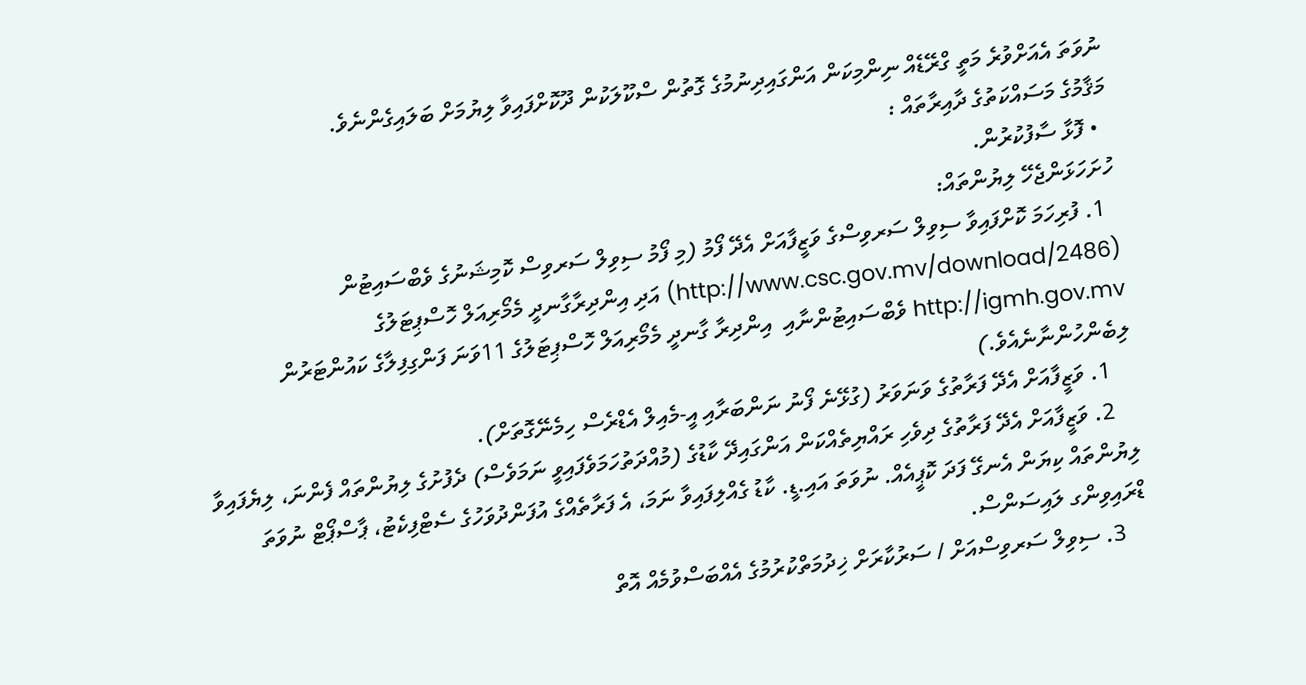ނުވަތަ އެއަށްވުރެ މަތީ ގްރޭޑެއް ނިންމިކަން އަންގައިދިނުމުގެ ގޮތުން ސްކޫލަކުން ދޫކޮށްފައިވާ ލިޔުމަށް ބަލައިގެންނެވެ.
މަޤާމުގެ މަސައްކަތުގެ ދާއިރާތައް :
  • ފޮޅާ ސާފުކުރުން.
ހުށަހަޅަންޖެހޭ ލިޔުންތައް:
  1. ފުރިހަމަ ކޮށްފައިވާ ސިވިލް ސަރވިސްގެ ވަޒީފާއަށް އެދޭ ފޯމު (މި ފޯމު ސިވިލް ސަރވިސް ކޮމިޝަނުގެ ވެބްސައިޓުން (http://www.csc.gov.mv/download/2486) އަދި އިންދިރާގާނދީ މެމޯރިއަލް ހޮސްޕިޓަލުގެ http://igmh.gov.mv ވެބްސައިޓުންނާއި  އިންދިރާ ގާނދީ މެމޯރިއަލް ހޮސްޕިޓަލުގެ 11ވަނަ ފަންގިފިލާގެ ކައުންޓަރުން ލިބެންހުންނާނެއެވެ.)
    1. ވަޒީފާއަށް އެދޭ ފަރާތުގެ ވަނަވަރު (ގުޅޭނެ ފޯނު ނަންބަރާއި އީ-މެއިލް އެޑްރެސް ހިމެނޭގޮތަށް).
    2. ވަޒީފާއަށް އެދޭ ފަރާތުގެ ދިވެހި ރައްޔިތެއްކަން އަންގައިދޭ ކާޑުގެ (މުއްދަތުހަމަވެފައިވީ ނަމަވެސް) ދެފުށުގެ ލިޔުންތައް ފެންނަ، ލިޔެފައިވާ ލިޔުންތައް ކިޔަން އެނގޭ ފަދަ ކޮޕީއެއް. ނުވަތަ އައި.ޑީ. ކާޑު ގެއްލިފައިވާ ނަމަ، އެ ފަރާތެއްގެ އުފަންދުވަހުގެ ސެޓްފިކެޓު، ޕާސްޕޯޓް ނުވަތަ ޑްރައިވިންގ ލައިސަންސް.
    3. ސިވިލް ސަރވިސްއަށް / ސަރުކާރަށް ޚިދުމަތްކުރުމުގެ އެއްބަސްވުމެއް އޮތް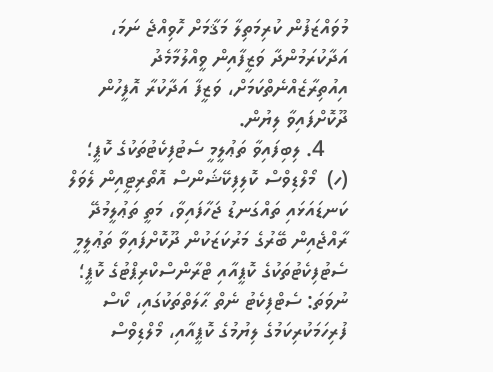މުވައްޒަފުން ކުރިމަތިލާ މަޤާމަށް ހޮވިއްޖެ ނަމަ، އަދާކުރަމުންދާ ވަޒީފާއިން ވީއްލުމާމެދު އިއުތިރާޒެއްނެތްކަމަށް، ވަޒީފާ އަދާކުރާ އޮފީހުން ދޫކޮށްފައިވާ ލިޔުން.
    4. ލިބިފައިވާ ތަޢުލީމީ ސެޓުފިކެޓުތަކުގެ ކޮޕީ؛
(ހ)  މޯލްޑިވްސް ކޮލިފިކޭޝަންސް އޮތޯރިޓީއިން ލެވަލް ކަނޑައަޅައި ތައްގަނޑު ޖަހާފައިވާ، މަތީ ތަޢުލީމުދޭ ރާއްޖެއިން ބޭރުގެ މަރުކަޒަކުން ދޫކޮށްފައިވާ ތަޢުލީމީ ސެޓުފިކެޓުތަކުގެ ކޮޕީއާއި ޓްރާންސްކްރިޕްޓުގެ ކޮޕީ؛ ނުވަތަ: ސެޓްފިކެޓު ނެތް ޙާލަތްތަކުގައި، ކޯސް ފުރިހަމަކުރިކަމުގެ ލިޔުމުގެ ކޮޕީއާއި، މޯލްޑިވްސް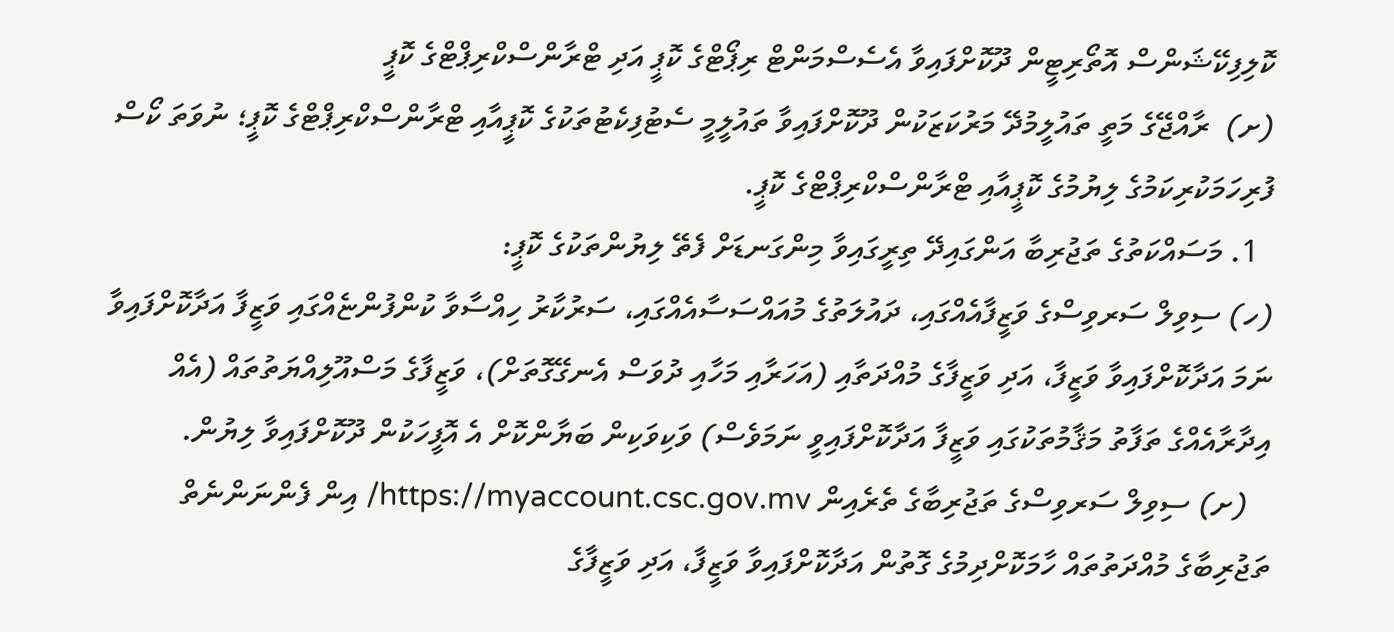ކޮލިފިކޭޝަންސް އޮތޯރިޓީން ދޫކޮށްފައިވާ އެސެސްމަންޓް ރިޕޯޓްގެ ކޮޕީ އަދި ޓްރާންސްކްރިޕްޓްގެ ކޮޕީ
(ށ)  ރާއްޖޭގެ މަތީ ތައުލީމުދޭ މަރުކަޒަކުން ދޫކޮށްފައިވާ ތައުލީމީ ސެޓުފިކެޓުތަކުގެ ކޮޕީއާއި ޓްރާންސްކްރިޕްޓްގެ ކޮޕީ؛ ނުވަތަ ކޯސް ފުރިހަމަކުރިކަމުގެ ލިޔުމުގެ ކޮޕީއާއި ޓްރާންސްކްރިޕްޓްގެ ކޮޕީ.
  1. މަސައްކަތުގެ ތަޖުރިބާ އަންގައިދޭ ތިރީގައިވާ މިންގަނޑަށް ފެތޭ ލިޔުންތަކުގެ ކޮޕީ:
(ހ) ސިވިލް ސަރވިސްގެ ވަޒީފާއެއްގައި، ދައުލަތުގެ މުއައްސަސާއެއްގައި، ސަރުކާރު ހިއްސާވާ ކުންފުންޏެއްގައި ވަޒީފާ އަދާކޮށްފައިވާ ނަމަ އަދާކޮށްފައިވާ ވަޒީފާ، އަދި ވަޒީފާގެ މުއްދަތާއި (އަހަރާއި މަހާއި ދުވަސް އެނގޭގޮތަށް)، ވަޒީފާގެ މަސްއޫލިއްޔަތުތައް (އެއް އިދާރާއެއްގެ ތަފާތު މަޤާމުތަކުގައި ވަޒީފާ އަދާކޮށްފައިވީ ނަމަވެސް) ވަކިވަކިން ބަޔާންކޮށް އެ އޮފީހަކުން ދޫކޮށްފައިވާ ލިޔުން.
   (ށ) ސިވިލް ސަރވިސްގެ ތަޖުރިބާގެ ތެރެއިން https://myaccount.csc.gov.mv/ އިން ފެންނަންނެތް  ތަޖުރިބާގެ މުއްދަތުތައް ހާމަކޮށްދިމުގެ ގޮތުން އަދާކޮށްފައިވާ ވަޒީފާ، އަދި ވަޒީފާގެ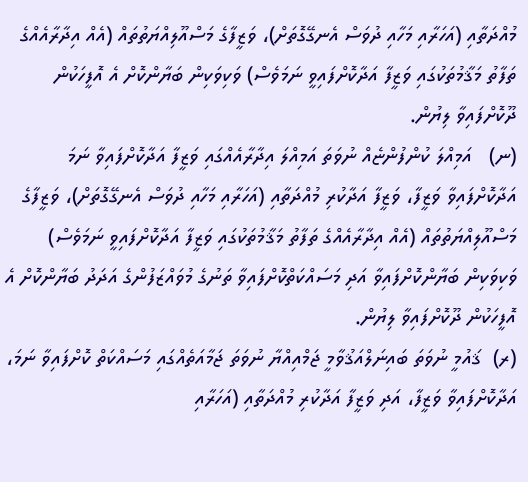މުއްދަތާއި (އަހަރާއި މަހާއި ދުވަސް އެނގޭގޮތަށް)، ވަޒީފާގެ މަސްއޫލިއްޔަތުތައް (އެއް އިދާރާއެއްގެ ތަފާތު މަޤާމުތަކުގައި ވަޒީފާ އަދާކޮށްފައިވީ ނަމަވެސް) ވަކިވަކިން ބަޔާންކޮށް އެ އޮފީހަކުން ދޫކޮށްފައިވާ ލިޔުން.
(ނ)   އަމިއްލަ ކުންފުންޏެއް ނުވަތަ އަމިއްލަ އިދާރާއެއްގައި ވަޒީފާ އަދާކޮށްފައިވާ ނަމަ އަދާކޮށްފައިވާ ވަޒީފާ، ވަޒީފާ އަދާކުރި މުއްދަތާއި (އަހަރާއި މަހާއި ދުވަސް އެނގޭގޮތަށް)، ވަޒީފާގެ މަސްއޫލިއްޔަތުތައް (އެއް އިދާރާއެއްގެ ތަފާތު މަޤާމުތަކުގައި ވަޒީފާ އަދާކޮށްފައިވީ ނަމަވެސް) ވަކިވަކިން ބަޔާންކޮށްފައިވާ އަދި މަސައްކަތްކޮށްފައިވާ ތަނުގެ މުވައްޒަފުންގެ އަދަދު ބަޔާންކޮށް އެ އޮފީހަކުން ދޫކޮށްފައިވާ ލިޔުން.
(ރ)  ޤައުމީ ނުވަތަ ބައިނަލްއަޤުވާމީ ޖަމްއިއްޔާ ނުވަތަ ޖަމާއަތެއްގައި މަސައްކަތް ކޮށްފައިވާ ނަމަ، އަދާކޮށްފައިވާ ވަޒީފާ، އަދި ވަޒީފާ އަދާކުރި މުއްދަތާއި (އަހަރާއި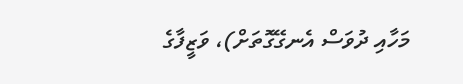މަހާއި ދުވަސް އެނގޭގޮތަށް)، ވަޒީފާގެ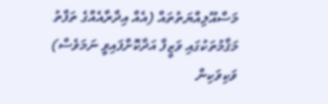މަސްއޫލިއްޔަތުތައް (އެއް އިދާރާއެއްގެ ތަފާތު މަޤާމުތަކުގައި ވަޒީފާ އަދާކޮށްފައިވީ ނަމަވެސް) ވަކިވަކިން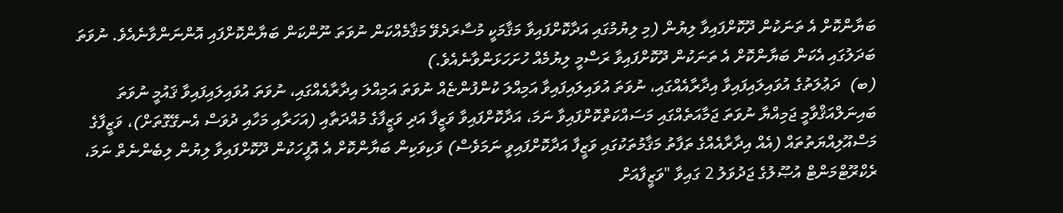ބަޔާންކޮށް އެ ތަނަކުން ދޫކޮށްފައިވާ ލިޔުން (މި ލިޔުމުގައި އަދާކޮށްފައިވާ މަޤާމަކީ މުސާރަދެވޭ މަޤާމެއްކަން ނުވަތަ ނޫންކަން ބަޔާންކޮށްފައި އޮންނަންވާނެއެވެ. ނުވަތަ ބަދަލުގައި އެކަން ބަޔާންކޮށް އެ ތަނަކުން ދޫކޮށްފައިވާ ރަސްމީ ލިޔުމެއް ހުށަހަޅަންވާނެއެވެ.)
(ބ)  ދަޢުލަތުގެ އުވައިލައިފައިވާ އިދާރާއެއްގައި، ނުވަތަ އުވައިލައިފައިވާ އަމިއްލަ ކުންފުންޏެއް ނުވަތަ އަމިއްލަ އިދާރާއެއްގައި، ނުވަތަ އުވައިލައިފައިވާ ޤައުމީ ނުވަތަ ބައިނަލްއަޤްވާމީ ޖަމިއްޔާ ނުވަތަ ޖަމާއަތެއްގައި މަސައްކަތްކޮށްފައިވާ ނަމަ، އަދާކޮށްފައިވާ ވަޒީފާ އަދި ވަޒީފާގެ މުއްދަތާއި (އަހަރާއި މަހާއި ދުވަސް އެނގޭގޮތަށް)، ވަޒީފާގެ މަސްއޫލިއްޔަތުތައް (އެއް އިދާރާއެއްގެ ތަފާތު މަޤާމުތަކުގައި ވަޒީފާ އަދާކޮށްފައިވީ ނަމަވެސް) ވަކިވަކިން ބަޔާންކޮށް އެ އޮފީހަކުން ދޫކޮށްފައިވާ ލިޔުން ލިބެންނެތް ނަމަ، ރެކްރޫޓްމަންޓް އުޞޫލުގެ ޖަދުވަލު 2 ގައިވާ "ވަޒީފާއަށް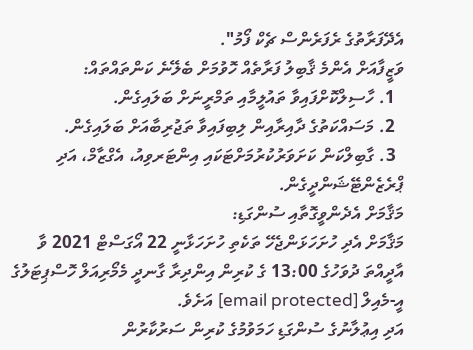އެދޭފަރާތުގެ ރެފަރެންސް ޗެކް ފޯމު".
ވަޒީފާއަށް އެންމެ ޤާބިލު ފަރާތެއް ހޮވުމަށް ބެލޭނެ ކަންތައްތައް:
  1. ހާސިލްކޮށްފައިވާ ތައުލީމާއި ތަމްރީނަށް ބަލައިގެން.
  2. މަސައްކަތުގެ ދާއިރާއިން ލިބިފައިވާ ތަޖުރިބާއަށް ބަލައިގެން.
  3. ގާބިލްކަން ކަށަވަރުކުރުމަށްޓަކައި އިންޓަރވިއު، އެގްޒާމް، އަދި ޕްރެޒެންޓޭޝަންދީގެން.
މަޤާމަށް އެދެންވީގޮތާއި ސުންގަޑި:
މަޤާމަށް އެދި ހުށަހަޅަންޖެހޭ ތަކެތި ހުށަހަޅާނީ 22 އޯގަސްޓް 2021 ވާ އާދީއްތަ ދުވަހުގެ 13:00 ގެ ކުރިން އިންދިރާ ގާނދީ މެމޯރިއަލް ހޮސްޕިޓަލުގެ އީ-މެއިލް [email protected] އަށެވެ.
އަދި އިޢުލާނުގެ ސުންގަޑި ހަމަވުމުގެ ކުރިން ސަރުކާރުން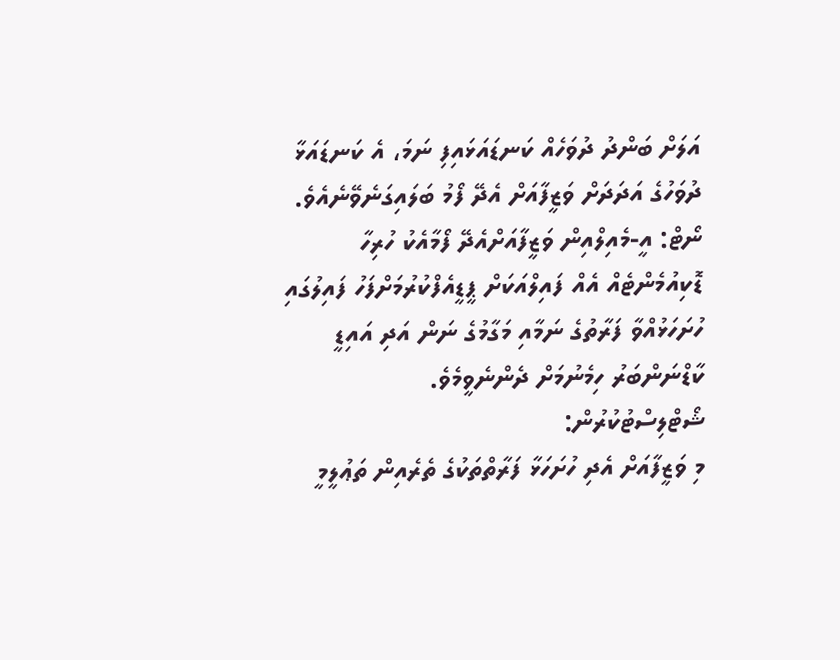އަލަށް ބަންދު ދުވަހެއް ކަނޑައަޅައިފި ނަމަ، އެ ކަނޑައަޅާ ދުވަހުގެ އަދަދަށް ވަޒީފާއަށް އެދޭ ފޯމު ބަލައިގަނެވޭނެއެވެ.
ނޯޓް: އީ-މެއިލްއިން ވަޒީފާއަށްއެދޭ ފޯމާއެކު ހުރިހާ ޑޮކިއުމެންޓެއް އެއް ފައިލްއަކަށް ޕީޑީއެފްކުރުމަށްފަހު ފައިލުގައި ހުށަހަޅުއްވާ ފަރާތުގެ ނަމާއި މަގާމުގެ ނަން އަދި އައިޑީ ކާޑްނަންބަރު ހިމެނުމަށް ދެންނެވީމެވެ.
ޝޯޓްލިސްޓުކުރުން:
މި ވަޒީފާއަށް އެދި ހުށަހަޅާ ފަރާތްތަކުގެ ތެރެއިން ތަޢުލީމީ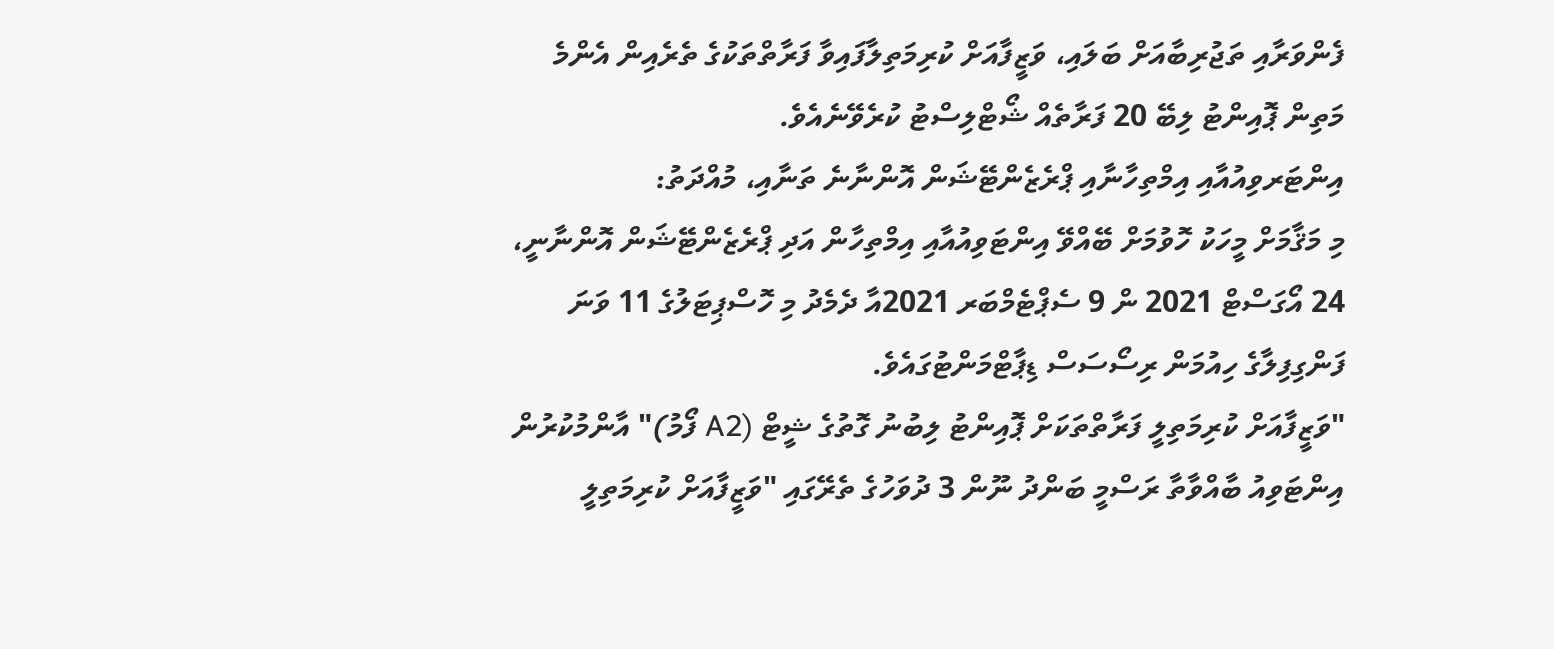ފެންވަރާއި ތަޖުރިބާއަށް ބަލައި، ވަޒީފާއަށް ކުރިމަތިލާފައިވާ ފަރާތްތަކުގެ ތެރެއިން އެންމެ މަތިން ޕޮއިންޓު ލިބޭ 20 ފަރާތެއް ޝޯޓްލިސްޓު ކުރެވޭނެއެވެ.
އިންޓަރވިއުއާއި އިމްތިހާނާއި ޕްރެޒެންޓޭޝަން އޮންނާނެ ތަނާއި، މުއްދަތު:
މި މަޤާމަށް މީހަކު ހޮވުމަށް ބޭއްވޭ އިންޓަވިއުއާއި އިމްތިހާން އަދި ޕްރެޒެންޓޭޝަން އޮންނާނީ،  24 އޯގަސްޓް 2021 ން 9 ސެޕްޓެމްބަރ 2021އާ ދެމެދު މި ހޮސްޕިޓަލުގެ 11 ވަނަ ފަންގިފިލާގެ ހިއުމަން ރިސޯސަސް ޑިޕާޓްމަންޓުގައެވެ.
"ވަޒީފާއަށް ކުރިމަތިލީ ފަރާތްތަކަށް ޕޮއިންޓު ލިބުނު ގޮތުގެ ޝީޓް (A2 ފޯމު)" އާންމުކުރުން
އިންޓަވިއު ބާއްވާތާ ރަސްމީ ބަންދު ނޫން 3 ދުވަހުގެ ތެރޭގައި "ވަޒީފާއަށް ކުރިމަތިލީ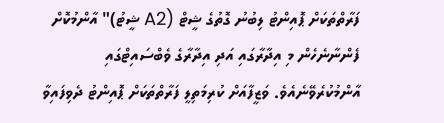ފަރާތްތަކަށް ޕޮއިންޓު ލިބުނު ގޮތުގެ ޝީޓް (A2 ޝީޓު)" އާންމުކޮށް ފެންނާނެހެން މި އިދާރާގައި އަދި އިދާރާގެ ވެބްސައިޓްގައި އާންމުކުރެވޭނެއެވެ. ވަޒީފާއަށް ކުރިމަތިލީ ފަރާތްތަކަށް ޕޮއިންޓު ދެވިފައިވާ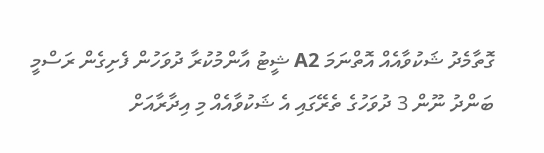ގޮތާމެދު ޝަކުވާއެއް އޮތްނަމަ A2 ޝީޓު އާންމުކުރާ ދުވަހުން ފެށިގެން ރަސްމީ ބަންދު ނޫން 3 ދުވަހުގެ ތެރޭގައި އެ ޝަކުވާއެއް މި އިދާރާއަށް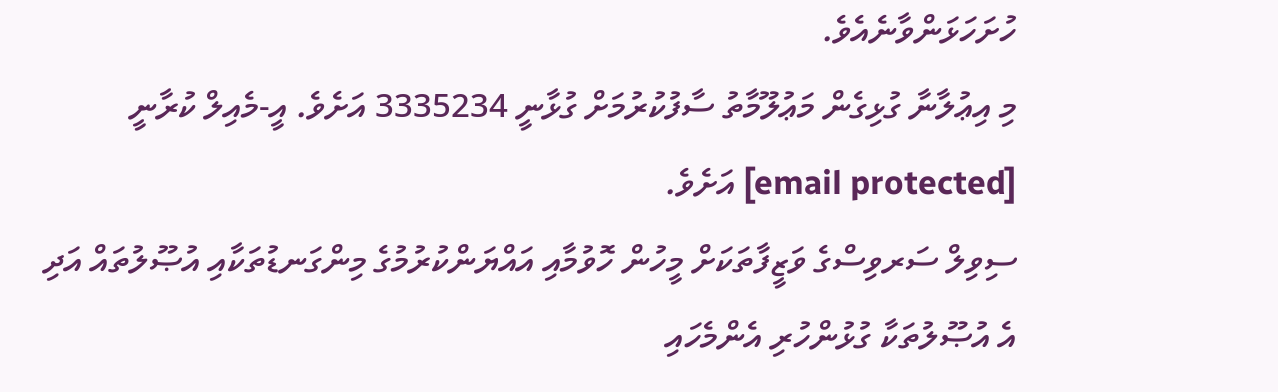ހުށަހަޅަންވާނެއެވެ.
މި އިޢުލާނާ ގުޅިގެން މަޢުލޫމާތު ސާފުކުރުމަށް ގުޅާނީ 3335234 އަށެވެ. އީ-މެއިލް ކުރާނީ [email protected] އަށެވެ.
ސިވިލް ސަރވިސްގެ ވަޒީފާތަކަށް މީހުން ހޮވުމާއި އައްޔަންކުރުމުގެ މިންގަނޑުތަކާއި އުޞޫލުތައް އަދި އެ އުޞޫލުތަކާ ގުޅުންހުރި އެންމެހައި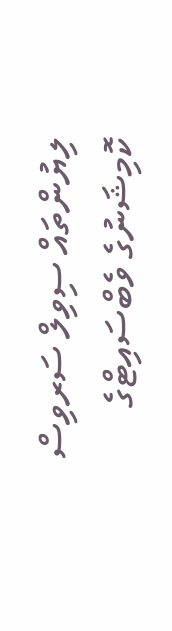ލިޔުންތައް ސިވިލް ސަރވިސް ކޮމިޝަނުގެ ވެބްސައިޓްގެ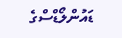ޑައުންލޯޑްސްގެ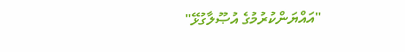"އައްޔަންކުރުމުގެ އުޞޫލާގުޅޭ"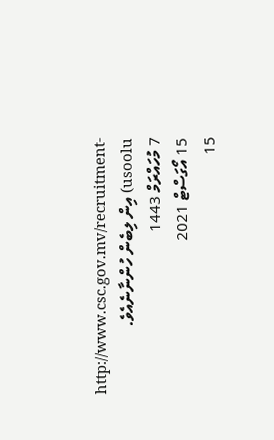http://www.csc.gov.mv/recruitment-usoolu) އިން ލިބެން ހުންނާނެއެވެ.
7 މުހައްރަމް 1443
15 އޯގަސްޓް 2021
15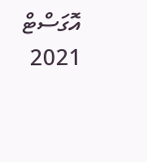އޮގަސްޓް 2021